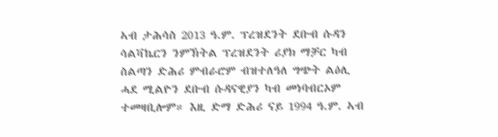ኣብ ታሕሳስ 2013 ዓ.ም. ፕረዝደንት ደቡብ ሱዳን ሳልቫኬርን ንምኽትል ፕረዝደንት ሪያክ ማቻር ካብ ስልጣን ድሕሪ ምብራሮም ብዝተለዓለ ግጭት ልዕሊ ሓደ ሚልዮን ደቡብ ሱዳናዊያን ካብ መነባብርኦም ተመዛቢሎም። እዚ ድማ ድሕሪ ናይ 1994 ዓ.ም. ኣብ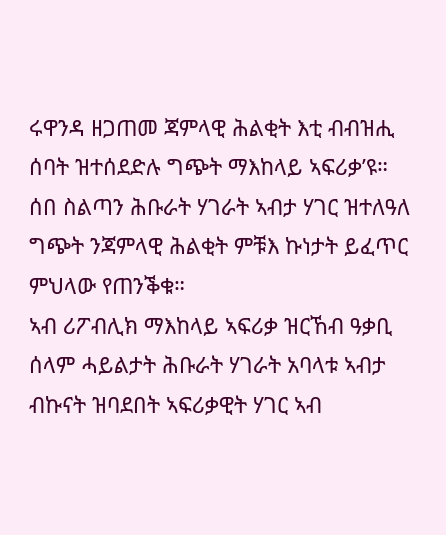ሩዋንዳ ዘጋጠመ ጃምላዊ ሕልቂት እቲ ብብዝሒ ሰባት ዝተሰደድሉ ግጭት ማእከላይ ኣፍሪቃ’ዩ።
ሰበ ስልጣን ሕቡራት ሃገራት ኣብታ ሃገር ዝተለዓለ ግጭት ንጃምላዊ ሕልቂት ምቹእ ኩነታት ይፈጥር ምህላው የጠንቕቁ።
ኣብ ሪፖብሊክ ማእከላይ ኣፍሪቃ ዝርኸብ ዓቃቢ ሰላም ሓይልታት ሕቡራት ሃገራት አባላቱ ኣብታ ብኩናት ዝባደበት ኣፍሪቃዊት ሃገር ኣብ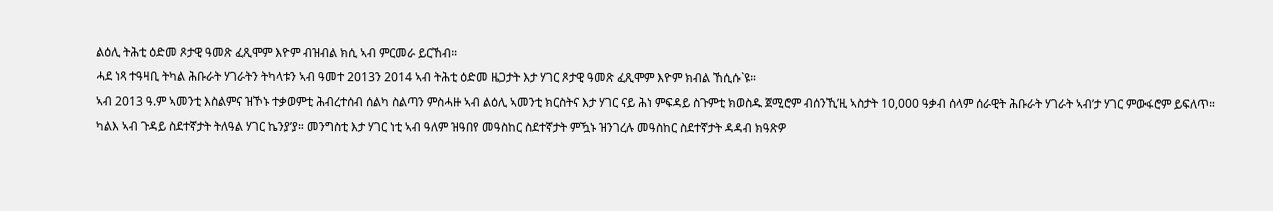ልዕሊ ትሕቲ ዕድመ ጾታዊ ዓመጽ ፈጺሞም እዮም ብዝብል ክሲ ኣብ ምርመራ ይርኸብ።
ሓደ ነጻ ተዓዛቢ ትካል ሕቡራት ሃገራትን ትካላቱን ኣብ ዓመተ 2013ን 2014 ኣብ ትሕቲ ዕድመ ዜጋታት እታ ሃገር ጾታዊ ዓመጽ ፈጺሞም እዮም ክብል ኸሲሱ`ዩ።
ኣብ 2013 ዓ.ም ኣመንቲ እስልምና ዝኾኑ ተቃወምቲ ሕብረተሰብ ሰልካ ስልጣን ምስሓዙ ኣብ ልዕሊ ኣመንቲ ክርስትና እታ ሃገር ናይ ሕነ ምፍዳይ ስጉምቲ ክወስዱ ጀሚሮም ብሰንኺ’ዚ ኣስታት 10,000 ዓቃብ ሰላም ሰራዊት ሕቡራት ሃገራት ኣብ’ታ ሃገር ምውፋሮም ይፍለጥ።
ካልእ ኣብ ጉዳይ ስደተኛታት ትለዓል ሃገር ኬንያ’ያ። መንግስቲ እታ ሃገር ነቲ ኣብ ዓለም ዝዓበየ መዓስከር ስደተኛታት ምዃኑ ዝንገረሉ መዓስከር ስደተኛታት ዳዳብ ክዓጽዎ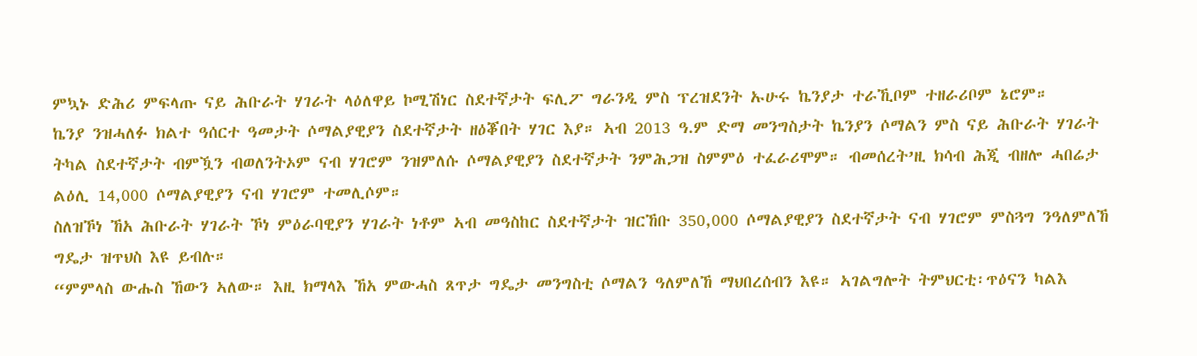ምኳኑ ድሕሪ ምፍላጡ ናይ ሕቡራት ሃገራት ላዕለዋይ ኮሚሽነር ስደተኛታት ፍሊፖ ግራንዲ ምስ ፕረዝደንት ኡሁሩ ኬንያታ ተራኺቦም ተዘራሪቦም ኔሮም።
ኬንያ ንዝሓለፉ ክልተ ዓሰርተ ዓመታት ሶማልያዊያን ስደተኛታት ዘዕቖበት ሃገር እያ። ኣብ 2013 ዓ.ም ድማ መንግስታት ኬንያን ሶማልን ምስ ናይ ሕቡራት ሃገራት ትካል ስደተኛታት ብምዃን ብወለንትኦም ናብ ሃገሮም ንዝምለሱ ሶማልያዊያን ስደተኛታት ንምሕጋዝ ስምምዕ ተፈራሪሞም። ብመሰረት’ዚ ክሳብ ሕጂ ብዘሎ ሓበሬታ ልዕሊ 14,000 ሶማልያዊያን ናብ ሃገሮም ተመሊሶም።
ስለዝኾነ ኸአ ሕቡራት ሃገራት ኾነ ምዕራባዊያን ሃገራት ነቶም ኣብ መዓስከር ስደተኛታት ዝርኸቡ 350,000 ሶማልያዊያን ስደተኛታት ናብ ሃገሮም ምስጓግ ንዓለምለኸ ግዴታ ዝጥህስ እዩ ይብሉ።
“ምምላስ ውሑስ ኸውን ኣለው። እዚ ክማላእ ኸአ ምውሓስ ጸጥታ ግዴታ መንግስቲ ሶማልን ዓለምለኸ ማህበረሰብን እዩ። ኣገልግሎት ትምህርቲ፡ጥዕናን ካልእ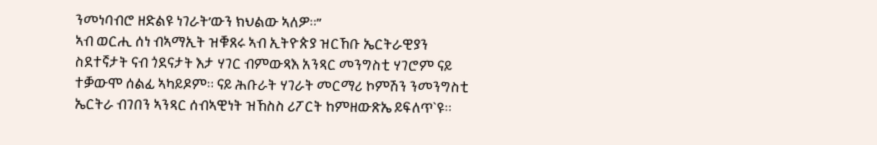ንመነባብሮ ዘድልዩ ነገራት’ውን ክህልው ኣለዎ።”
ኣብ ወርሒ ሰነ ብኣማኢት ዝቑጸሩ ኣብ ኢትዮጵያ ዝርኸቡ ኤርትራዊያን ስደተኛታት ናብ ጎደናታት እታ ሃገር ብምውጻእ አንጻር መንግስቲ ሃገሮም ናይ ተቓውሞ ሰልፊ ኣካይዶም። ናይ ሕቡራት ሃገራት መርማሪ ኮምሽን ንመንግስቲ ኤርትራ ብገበን ኣንጻር ሰብኣዊነት ዝኸስስ ሪፖርት ከምዘውጽኤ ይፍለጥ`ዩ።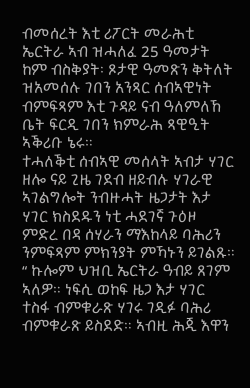ብመሰረት እቲ ሪፖርት መራሕቲ ኤርትራ ኣብ ዝሓለፈ 25 ዓመታት ከም ብስቅያት፡ ጾታዊ ዓመጽን ቅትለት ዝአመሰሉ ገበን አንጻር ሰብኣዊነት ብምፍጻም እቲ ጉዳይ ናብ ዓለምለኸ ቤት ፍርዲ ገበን ክምራሕ ጻዊዒት ኣቕሪቡ ኔሩ።
ተሓለቕቲ ሰብኣዊ መሰላት ኣብታ ሃገር ዘሎ ናይ ጊዜ ገደብ ዘይብሉ ሃገራዊ ኣገልግሎት ንብዙሓት ዜጋታት እታ ሃገር ክስደዱን ነቲ ሓደገኛ ጉዕዞ ምድረ በዳ ሰሃራን ማእከላይ ባሕሪን ንምፍጻም ምክንያት ምኻኑን ይገልጹ።
“ ኩሎም ህዝቢ ኤርትራ ዓብይ ጸገም ኣለዎ። ነፍሲ ወከፍ ዜጋ እታ ሃገር ተስፋ ብምቁራጽ ሃገሩ ገዲፉ ባሕሪ ብምቁራጽ ይስደድ። ኣብዚ ሕጂ እዋን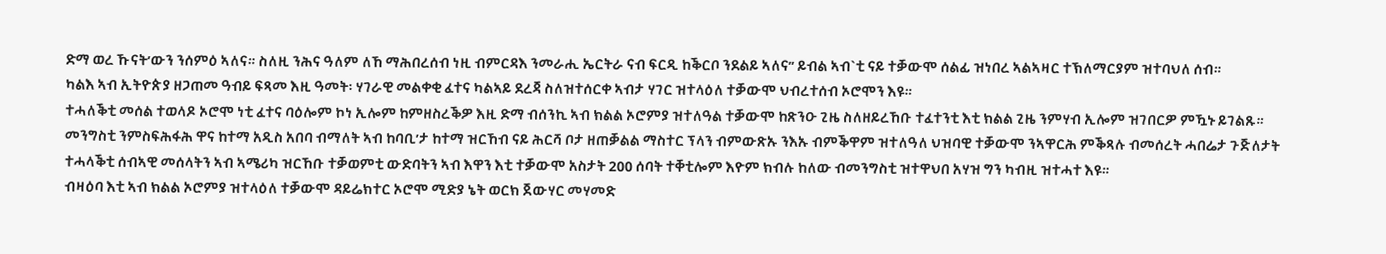ድማ ወረ ኹናት’ውን ንሰምዕ ኣለና። ስለዚ ንሕና ዓለም ለኸ ማሕበረሰብ ነዚ ብምርዳእ ንመራሒ ኤርትራ ናብ ፍርዲ ከቕርቦ ንደልይ ኣለና” ይብል ኣብ`ቲ ናይ ተቓውሞ ሰልፊ ዝነበረ ኣልኣዛር ተኽለማርያም ዝተባህለ ሰብ።
ካልእ ኣብ ኢትዮጵያ ዘጋጠመ ዓብይ ፍጻመ እዚ ዓመት፡ ሃገራዊ መልቀቂ ፈተና ካልኣይ ደረጃ ስለዝተሰርቀ ኣብታ ሃገር ዝተላዕለ ተቓውሞ ህብረተሰብ ኦሮሞን እዩ።
ተሓለቕቲ መሰል ተወላዶ ኦሮሞ ነቲ ፈተና ባዕሎም ኮነ ኢሎም ከምዘስረቕዎ እዚ ድማ ብሰንኪ ኣብ ክልል ኦሮምያ ዝተለዓል ተቓውሞ ከጽንዑ ጊዜ ስለዘይረኸቡ ተፈተንቲ እቲ ክልል ጊዜ ንምሃብ ኢሎም ዝገበርዎ ምዃኑ ይገልጹ።
መንግስቲ ንምስፍሕፋሕ ዋና ከተማ አዲስ አበባ ብማለት ኣብ ከባቢ’ታ ከተማ ዝርኸብ ናይ ሕርሻ ቦታ ዘጠቓልል ማስተር ፕላን ብምውጽኡ ንእኡ ብምቕዋም ዝተለዓለ ህዝባዊ ተቓውሞ ንኣዋርሕ ምቕጻሉ ብመሰረት ሓበሬታ ጉጅለታት ተሓላቕቲ ሰብኣዊ መሰላትን ኣብ ኣሜሪካ ዝርኸቡ ተቓወምቲ ውድባትን ኣብ እዋን እቲ ተቓውሞ አስታት 200 ሰባት ተቐቲሎም እዮም ክብሉ ከለው ብመንግስቲ ዝተዋህበ አሃዝ ግን ካብዚ ዝተሓተ እዩ።
ብዛዕባ እቲ ኣብ ክልል ኦሮምያ ዝተላዕለ ተቓውሞ ዳይሬክተር ኦሮሞ ሚድያ ኔት ወርክ ጀውሃር መሃመድ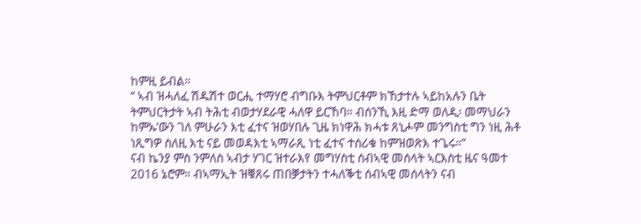ከምዚ ይብል።
“ ኣብ ዝሓለፈ ሽዱሽተ ወርሒ ተማሃሮ ብግቡእ ትምህርቶም ክኸታተሉ ኣይከአሉን ቤት ትምህርትታት ኣብ ትሕቲ ብወታሃደራዊ ሓለዋ ይርኸባ። ብሰንኺ እዚ ድማ ወለዲ፡ መማህራን ከምኡ’ውን ገለ ምሁራን እቲ ፈተና ዝወሃበሉ ጊዜ ክነዋሕ ክሓቱ ጸኒሖም መንግስቲ ግን ነዚ ሕቶ ነጺግዎ ስለዚ እቲ ናይ መወዳእቲ ኣማራጺ ነቲ ፈተና ተሰሪቁ ከምዝወጽእ ተጌሩ።”
ናብ ኬንያ ምስ ንምለስ ኣብታ ሃገር ዝተራእየ መግሃስቲ ሰብኣዊ መሰላት ኣርእስቲ ዜና ዓመተ 2016 ኔሮም። ብኣማኢት ዝቑጸሩ ጠበቓታትን ተሓለቕቲ ሰብኣዊ መሰላትን ናብ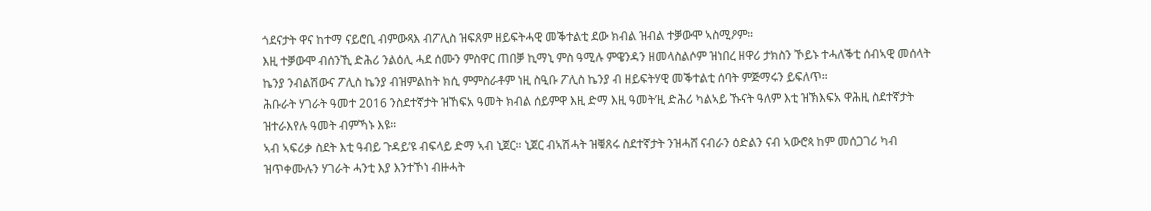ጎደናታት ዋና ከተማ ናይሮቢ ብምውጻእ ብፖሊስ ዝፍጸም ዘይፍትሓዊ መቕተልቲ ደው ክብል ዝብል ተቓውሞ ኣስሚዖም።
እዚ ተቓውሞ ብሰንኺ ድሕሪ ንልዕሊ ሓደ ሰሙን ምስዋር ጠበቓ ኪማኒ ምስ ዓሚሉ ምዌንዳን ዘመላስልሶም ዝነበረ ዘዋሪ ታክስን ኾይኑ ተሓለቕቲ ሰብኣዊ መሰላት ኬንያ ንብልሽውና ፖሊስ ኬንያ ብዝምልከት ክሲ ምምስራቶም ነዚ ስዒቡ ፖሊስ ኬንያ ብ ዘይፍትሃዊ መቕተልቲ ሰባት ምጅማሩን ይፍለጥ።
ሕቡራት ሃገራት ዓመተ 2016 ንስደተኛታት ዝኸፍአ ዓመት ክብል ሰይምዋ እዚ ድማ እዚ ዓመት’ዚ ድሕሪ ካልኣይ ኹናት ዓለም እቲ ዝኽእፍአ ዋሕዚ ስደተኛታት ዝተራእየሉ ዓመት ብምኻኑ እዩ።
ኣብ ኣፍሪቃ ስደት እቲ ዓብይ ጉዳይ’ዩ ብፍላይ ድማ ኣብ ኒጀር። ኒጀር ብኣሽሓት ዝቑጸሩ ስደተኛታት ንዝሓሸ ናብራን ዕድልን ናብ ኣውሮጳ ከም መሰጋገሪ ካብ ዝጥቀሙሉን ሃገራት ሓንቲ እያ እንተኾነ ብዙሓት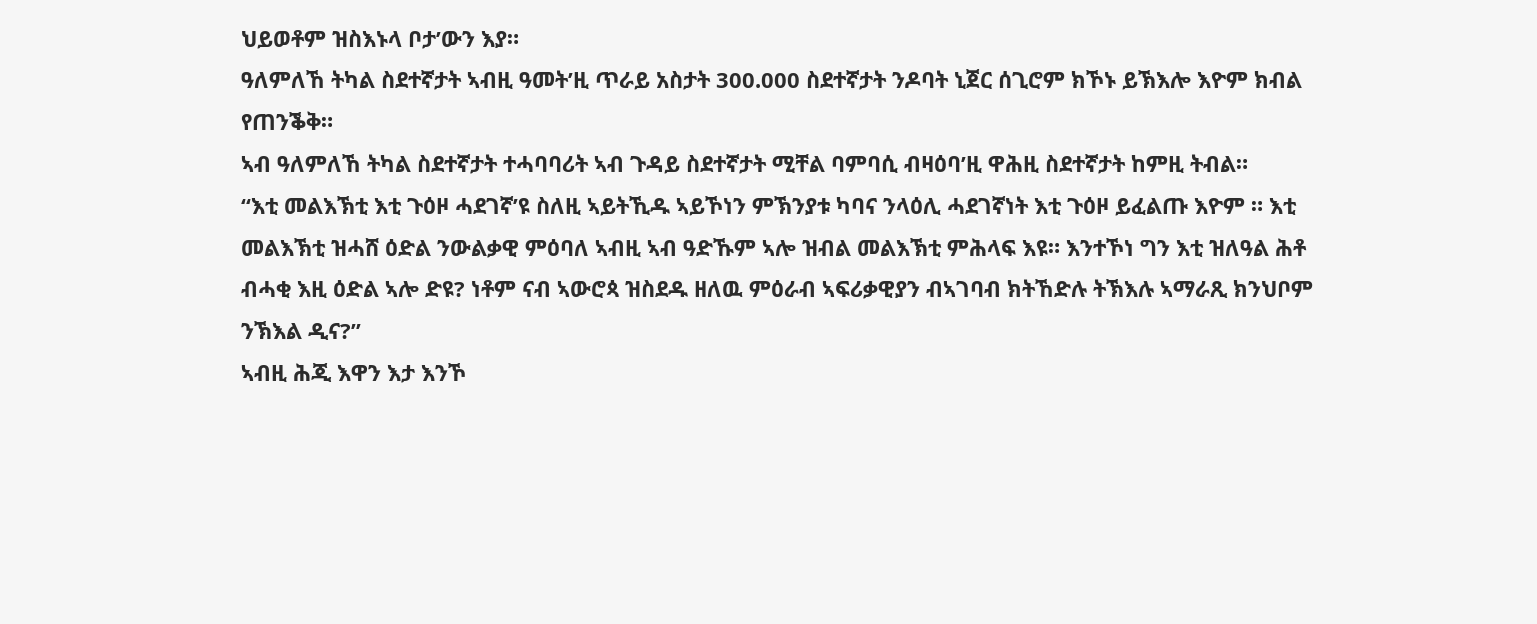ህይወቶም ዝስእኑላ ቦታ’ውን እያ።
ዓለምለኸ ትካል ስደተኛታት ኣብዚ ዓመት’ዚ ጥራይ አስታት 300.000 ስደተኛታት ንዶባት ኒጀር ሰጊሮም ክኾኑ ይኽእሎ እዮም ክብል የጠንቕቅ።
ኣብ ዓለምለኸ ትካል ስደተኛታት ተሓባባሪት ኣብ ጉዳይ ስደተኛታት ሚቸል ባምባሲ ብዛዕባ’ዚ ዋሕዚ ስደተኛታት ከምዚ ትብል።
“እቲ መልእኽቲ እቲ ጉዕዞ ሓደገኛ’ዩ ስለዚ ኣይትኺዱ ኣይኾነን ምኽንያቱ ካባና ንላዕሊ ሓደገኛነት እቲ ጉዕዞ ይፈልጡ እዮም ። እቲ መልእኽቲ ዝሓሸ ዕድል ንውልቃዊ ምዕባለ ኣብዚ ኣብ ዓድኹም ኣሎ ዝብል መልእኽቲ ምሕላፍ እዩ። እንተኾነ ግን እቲ ዝለዓል ሕቶ ብሓቂ እዚ ዕድል ኣሎ ድዩ? ነቶም ናብ ኣውሮጳ ዝስደዱ ዘለዉ ምዕራብ ኣፍሪቃዊያን ብኣገባብ ክትኸድሉ ትኽእሉ ኣማራጺ ክንህቦም ንኽእል ዲና?”
ኣብዚ ሕጂ እዋን እታ እንኾ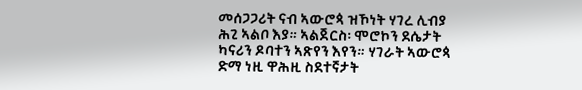መሰጋጋሪት ናብ ኣውሮጳ ዝኾነት ሃገረ ሊብያ ሕጊ ኣልቦ እያ። ኣልጀርስ፡ ሞሮኮን ደሴታት ካናሪን ዶባተን ኣጽየን እየን። ሃገራት ኣውሮጳ ድማ ነዚ ዋሕዚ ስደተኛታት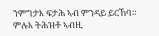ንምግታእ ፍታሕ ኣብ ምንዳይ ይርኸባ።
ምሉእ ትሕዝቶ ኣብዚ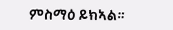ምስማዕ ይክኣል።